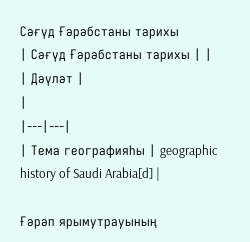Сәғүд Ғәрәбстаны тарихы
| Сәғүд Ғәрәбстаны тарихы | |
| Дәүләт |
|
|---|---|
| Тема географияһы | geographic history of Saudi Arabia[d] |

Ғәрәп ярымутрауының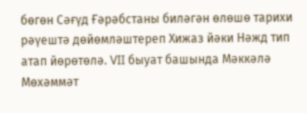бөгөн Сәғүд Ғәрәбстаны биләгән өлөшө тарихи рәүештә дөйөмләштереп Хижаз йәки Нәжд тип атап йөрөтөлә. VII быуат башында Мәккәлә Мөхәммәт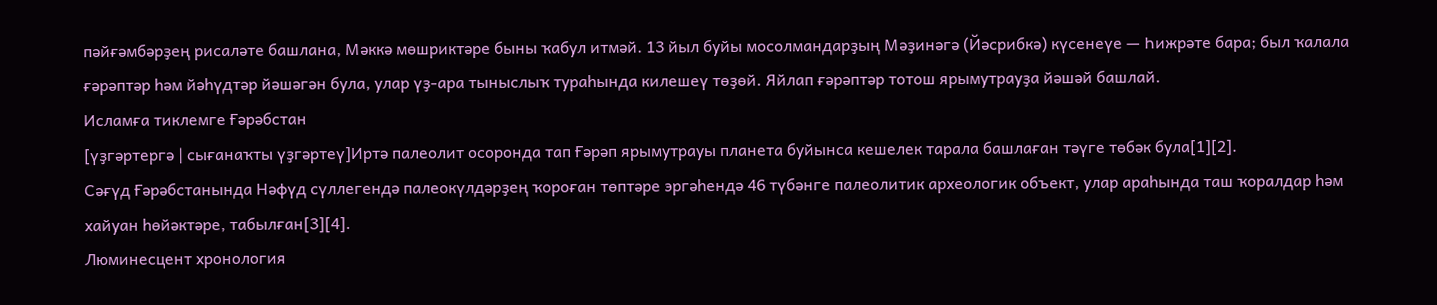пәйғәмбәрҙең рисаләте башлана, Мәккә мөшриктәре быны ҡабул итмәй. 13 йыл буйы мосолмандарҙың Мәҙинәгә (Йәсрибкә) күсенеүе — Һижрәте бара; был ҡалала ғәрәптәр һәм йәһүдтәр йәшәгән була, улар үҙ-ара тыныслыҡ тураһында килешеү төҙөй. Яйлап ғәрәптәр тотош ярымутрауҙа йәшәй башлай.
Исламға тиклемге Ғәрәбстан
[үҙгәртергә | сығанаҡты үҙгәртеү]Иртә палеолит осоронда тап Ғәрәп ярымутрауы планета буйынса кешелек тарала башлаған тәүге төбәк була[1][2].
Сәғүд Ғәрәбстанында Нәфүд сүллегендә палеокүлдәрҙең ҡороған төптәре эргәһендә 46 түбәнге палеолитик археологик объект, улар араһында таш ҡоралдар һәм хайуан һөйәктәре, табылған[3][4].
Люминесцент хронология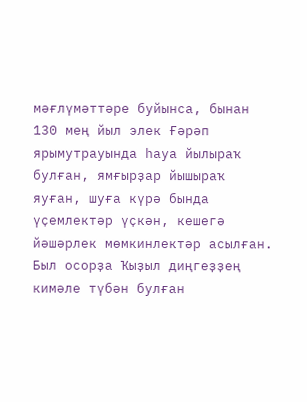мәғлүмәттәре буйынса, бынан 130 мең йыл элек Ғәрәп ярымутрауында һауа йылыраҡ булған, ямғырҙар йышыраҡ яуған, шуға күрә бында үҫемлектәр үҫкән, кешегә йәшәрлек мөмкинлектәр асылған. Был осорҙа Ҡыҙыл диңгеҙҙең кимәле түбән булған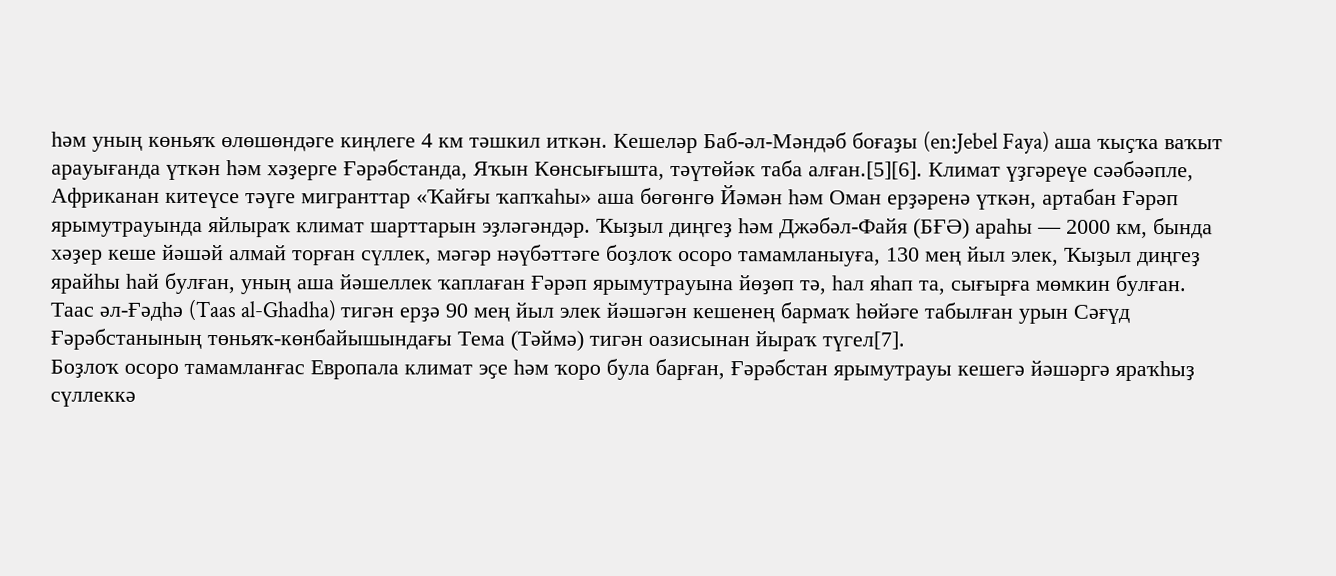һәм уның көньяҡ өлөшөндәге киңлеге 4 км тәшкил иткән. Кешеләр Баб-әл-Мәндәб боғаҙы (en:Jebel Faya) аша ҡыҫҡа ваҡыт арауығанда үткән һәм хәҙерге Ғәрәбстанда, Яҡын Көнсығышта, тәүтөйәк таба алған.[5][6]. Климат үҙгәреүе сәәбәәпле, Африканан китеүсе тәүге мигранттар «Ҡайғы ҡапҡаһы» аша бөгөнгө Йәмән һәм Оман ерҙәренә үткән, артабан Ғәрәп ярымутрауында яйлыраҡ климат шарттарын эҙләгәндәр. Ҡыҙыл диңгеҙ һәм Джәбәл-Файя (БҒӘ) араһы — 2000 км, бында хәҙер кеше йәшәй алмай торған сүллек, мәгәр нәүбәттәге боҙлоҡ осоро тамамланыуға, 130 мең йыл элек, Ҡыҙыл диңгеҙ ярайһы һай булған, уның аша йәшеллек ҡаплаған Ғәрәп ярымутрауына йөҙөп тә, һал яһап та, сығырға мөмкин булған.
Таас әл-Ғәдһә (Taas al-Ghadha) тигән ерҙә 90 мең йыл элек йәшәгән кешенең бармаҡ һөйәге табылған урын Сәғүд Ғәрәбстанының төньяҡ-көнбайышындағы Тема (Тәймә) тигән оазисынан йыраҡ түгел[7].
Боҙлоҡ осоро тамамланғас Европала климат эҫе һәм ҡоро була барған, Ғәрәбстан ярымутрауы кешегә йәшәргә яраҡһыҙ сүллеккә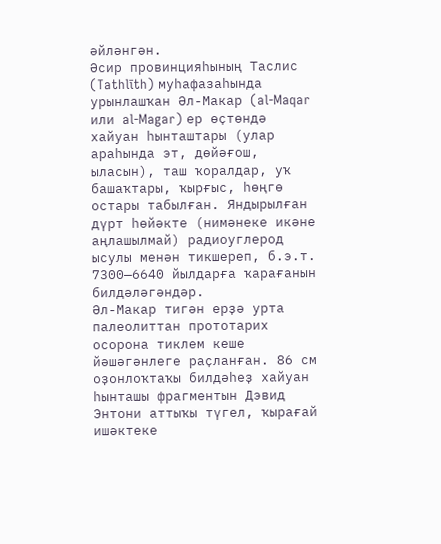әйләнгән.
Әсир провинцияһының Таслис (Tathlīth) муһафазаһында урынлашҡан Әл-Макар (al-Maqar или al‑Magar) ер өҫтөндә хайуан һынташтары (улар араһында эт, дөйәғош, ыласын), таш ҡоралдар, уҡ башаҡтары, ҡырғыс, һөңгө остары табылған. Яндырылған дүрт һөйәкте (нимәнеке икәне аңлашылмай) радиоуглерод ысулы менән тикшереп, б.э.т. 7300—6640 йылдарға ҡарағанын билдәләгәндәр.
Әл-Макар тигән ерҙә урта палеолиттан прототарих осорона тиклем кеше йәшәгәнлеге раҫланған. 86 см оҙонлоҡтаҡы билдәһеҙ хайуан һынташы фрагментын Дэвид Энтони аттыҡы түгел, ҡырағай ишәктеке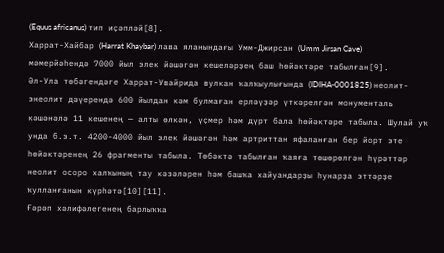(Equus africanus) тип иҫәпләй[8].
Харрат-Хайбар (Harrat Khaybar) лава яланындағы Умм-Джирсан (Umm Jirsan Cave) мәмерйәһендә 7000 йыл элек йәшәгән кешеләрҙең баш һөйәктәре табылған[9].
Әл-Ула төбәгендәге Харрат-Увайрида вулкан ҡалҡыулығында (IDIHA-0001825) неолит-энеолит дәүерендә 600 йылдан кәм булмаған ерләүҙәр үткәрелгән монументаль кәшәнәлә 11 кешенең — алты өлкән, үҫмер һәм дүрт бала һөйәктәре табыла. Шулай уҡ унда б.э.т. 4200-4000 йыл элек йәшәгән һәм артриттан яфаланған бер йорт эте һөйәктәренең 26 фрагменты табыла. Төбәктә табылған ҡаяға төшөрөлгән һүрәттәр неолит осоро халҡының тау кәзәләрен һәм башҡа хайуандарҙы һунарҙа эттәрҙе ҡулланғанын күрһәтә[10][11].
Ғәрәп хәлифәлегенең барлыҡҡа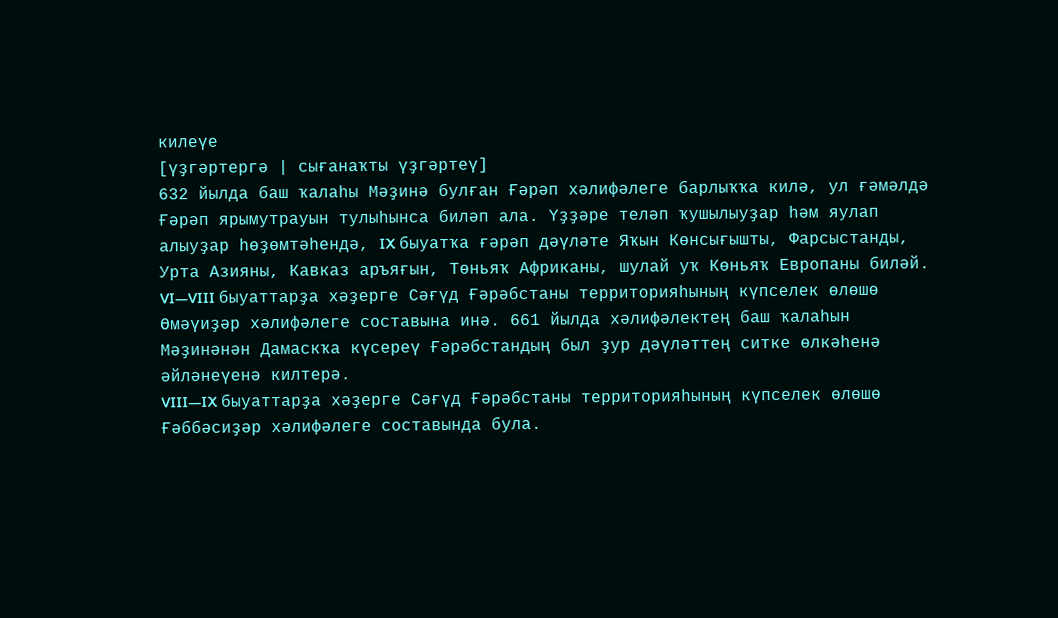килеүе
[үҙгәртергә | сығанаҡты үҙгәртеү]
632 йылда баш ҡалаһы Мәҙинә булған Ғәрәп хәлифәлеге барлыҡҡа килә, ул ғәмәлдә Ғәрәп ярымутрауын тулыһынса биләп ала. Үҙҙәре теләп ҡушылыуҙар һәм яулап алыуҙар һөҙөмтәһендә, IX быуатҡа ғәрәп дәүләте Яҡын Көнсығышты, Фарсыстанды, Урта Азияны, Кавказ аръяғын, Төньяҡ Африканы, шулай уҡ Көньяҡ Европаны биләй.
VI—VIII быуаттарҙа хәҙерге Сәғүд Ғәрәбстаны территорияһының күпселек өлөшө Өмәүиҙәр хәлифәлеге составына инә. 661 йылда хәлифәлектең баш ҡалаһын Мәҙинәнән Дамаскҡа күсереү Ғәрәбстандың был ҙур дәүләттең ситке өлкәһенә әйләнеүенә килтерә.
VIII—IX быуаттарҙа хәҙерге Сәғүд Ғәрәбстаны территорияһының күпселек өлөшө Ғәббәсиҙәр хәлифәлеге составында була.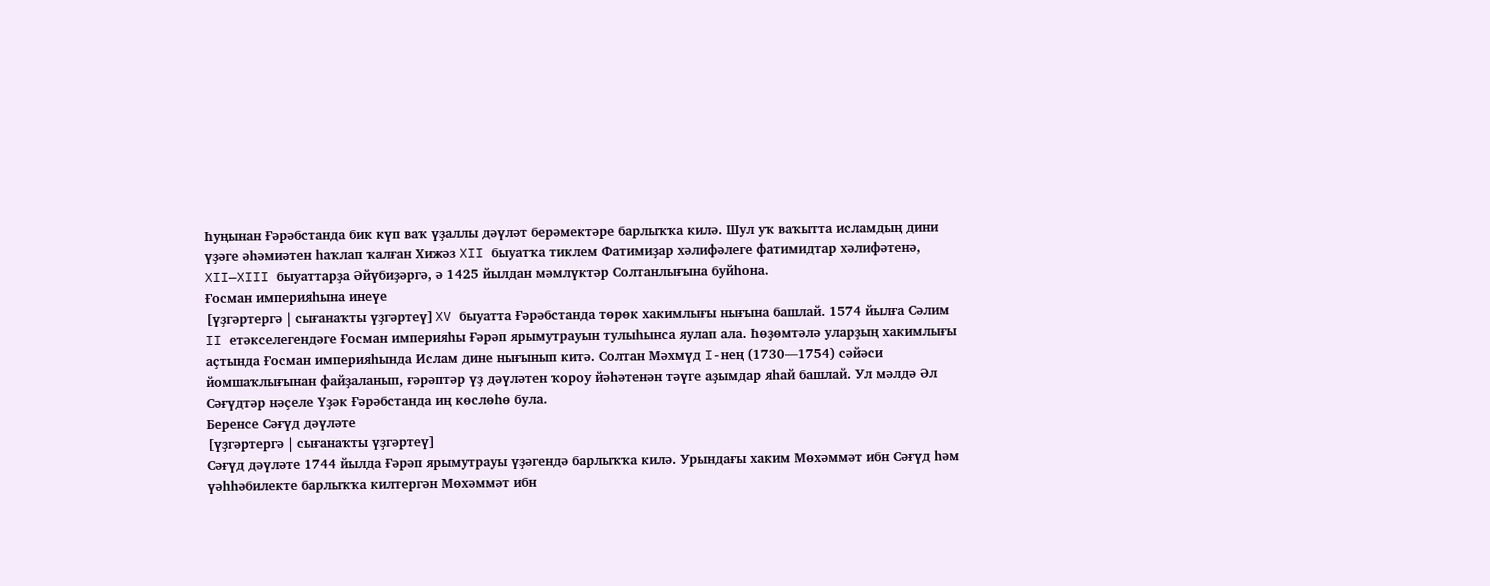Һуңынан Ғәрәбстанда бик күп ваҡ үҙаллы дәүләт берәмектәре барлыҡҡа килә. Шул уҡ ваҡытта исламдың дини үҙәге әһәмиәтен һаҡлап ҡалған Хижәз XII быуатҡа тиклем Фатимиҙар хәлифәлеге фатимидтар хәлифәтенә, XII—XIII быуаттарҙа Әйүбиҙәргә, ә 1425 йылдан мәмлүктәр Солтанлығына буйһона.
Ғосман империяһына инеүе
[үҙгәртергә | сығанаҡты үҙгәртеү]XV быуатта Ғәрәбстанда төрөк хакимлығы нығына башлай. 1574 йылға Сәлим II етәкселегендәге Ғосман империяһы Ғәрәп ярымутрауын тулыһынса яулап ала. Һөҙөмтәлә уларҙың хакимлығы аҫтында Ғосман империяһында Ислам дине нығынып китә. Солтан Мәхмүд I-нең (1730—1754) сәйәси йомшаҡлығынан файҙаланып, ғәрәптәр үҙ дәүләтен ҡороу йәһәтенән тәүге аҙымдар яһай башлай. Ул мәлдә Әл Сәғүдтәр нәҫеле Үҙәк Ғәрәбстанда иң көслөһө була.
Беренсе Сәғүд дәүләте
[үҙгәртергә | сығанаҡты үҙгәртеү]
Сәғүд дәүләте 1744 йылда Ғәрәп ярымутрауы үҙәгендә барлыҡҡа килә. Урындағы хаким Мөхәммәт ибн Сәғүд һәм үәһһәбилекте барлыҡҡа килтергән Мөхәммәт ибн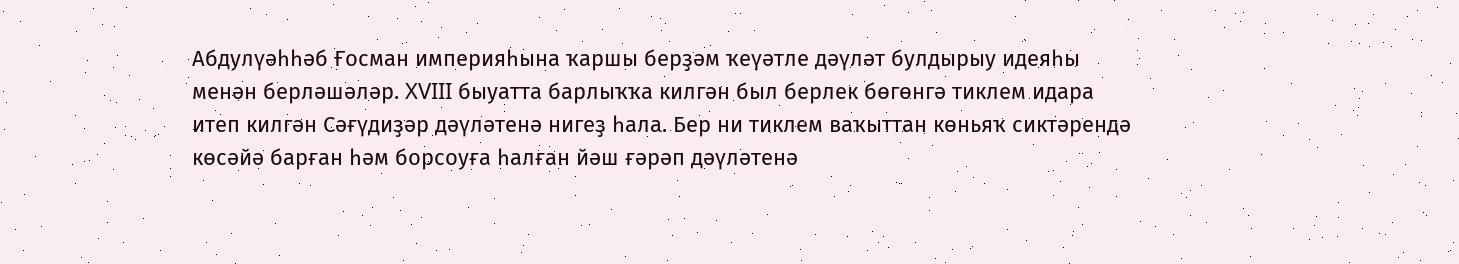Абдулүәһһәб Ғосман империяһына ҡаршы берҙәм ҡеүәтле дәүләт булдырыу идеяһы менән берләшәләр. XVIII быуатта барлыҡҡа килгән был берлек бөгөнгә тиклем идара итеп килгән Сәғүдиҙәр дәүләтенә нигеҙ һала. Бер ни тиклем ваҡыттан көньяҡ сиктәрендә көсәйә барған һәм борсоуға һалған йәш ғәрәп дәүләтенә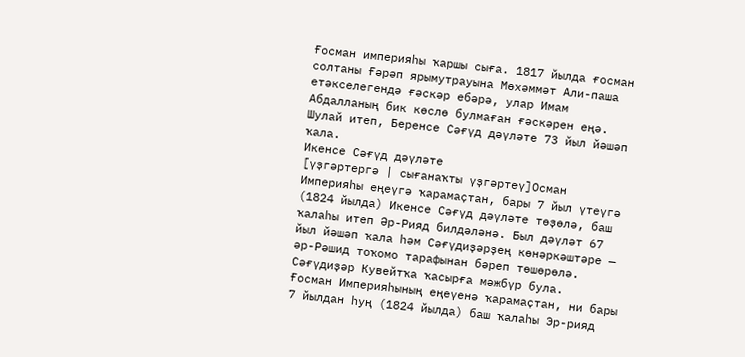Ғосман империяһы ҡаршы сыға. 1817 йылда ғосман солтаны Ғәрәп ярымутрауына Мөхәммәт Али-паша етәкселегендә ғәскәр ебәрә, улар Имам Абдалланың бик көслө булмаған ғәскәрен еңә. Шулай итеп, Беренсе Сәғүд дәүләте 73 йыл йәшәп ҡала.
Икенсе Сәғүд дәүләте
[үҙгәртергә | сығанаҡты үҙгәртеү]Осман Империяһы еңеүгә ҡарамаҫтан, бары 7 йыл үтеүгә (1824 йылда) Икенсе Сәғүд дәүләте төҙөлә, баш ҡалаһы итеп Әр-Рияд билдәләнә. Был дәүләт 67 йыл йәшәп ҡала һәм Сәғүдиҙәрҙең көнәркәштәре — әр-Рәшид тоҡомо тарафынан бәреп төшөрөлә. Сәғүдиҙәр Кувейтҡа ҡасырға мәжбүр була.
Ғосман Империяһының еңеүенә ҡарамаҫтан, ни бары 7 йылдан һуң (1824 йылда) баш ҡалаһы Эр-рияд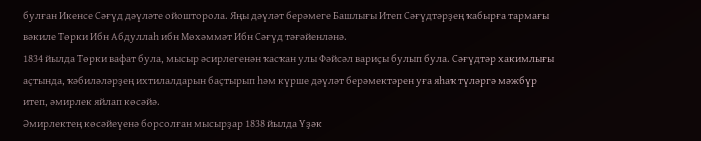булған Икенсе Сәғүд дәүләте ойошторола. Яңы дәүләт берәмеге Башлығы Итеп Сәғүдтәрҙең ҡабырға тармағы вәкиле Төрки Ибн Абдуллаһ ибн Мөхәммәт Ибн Сәғүд тәғәйенләнә.
1834 йылда Төрки вафат була, мысыр әсирлегенән ҡасҡан улы Фәйсәл вариҫы булып була. Сәғүдтәр хакимлығы аҫтында, ҡәбиләләрҙең ихтилалдарын баҫтырып һәм күрше дәүләт берәмектәрен уға яһаҡ түләргә мәжбүр итеп, әмирлек яйлап көсәйә.
Әмирлектең көсәйеүенә борсолған мысырҙар 1838 йылда Үҙәк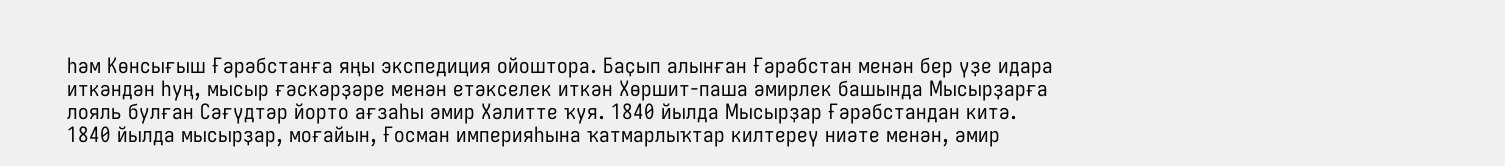һәм Көнсығыш Ғәрәбстанға яңы экспедиция ойоштора. Баҫып алынған Ғәрәбстан менән бер үҙе идара иткәндән һуң, мысыр ғәскәрҙәре менән етәкселек иткән Хөршит-паша әмирлек башында Мысырҙарға лояль булған Сәғүдтәр йорто ағзаһы әмир Хәлитте ҡуя. 1840 йылда Мысырҙар Ғәрәбстандан китә.
1840 йылда мысырҙар, моғайын, Ғосман империяһына ҡатмарлыҡтар килтереү ниәте менән, әмир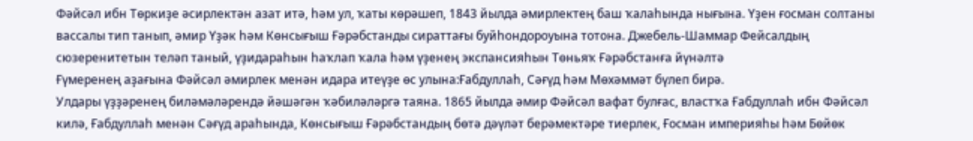Фәйсәл ибн Төркиҙе әсирлектән азат итә, һәм ул, ҡаты көрәшеп, 1843 йылда әмирлектең баш ҡалаһында нығына. Үҙен ғосман солтаны вассалы тип танып, әмир Үҙәк һәм Көнсығыш Ғәрәбстанды сираттағы буйһондороуына тотона. Джебель-Шаммар Фейсалдың сюзеренитетын теләп таный, үҙидараһын һаҡлап ҡала һәм үҙенең экспансияһын Төньяҡ Ғәрәбстанға йүнәлтә
Ғүмеренең аҙағына Фәйсәл әмирлек менән идара итеүҙе өс улына:Ғабдуллаһ, Сәғүд һәм Мөхәммәт бүлеп бирә.
Улдары үҙҙәренең биләмәләрендә йәшәгән ҡәбиләләргә таяна. 1865 йылда әмир Фәйсәл вафат булғас, властҡа Ғабдуллаһ ибн Фәйсәл килә, Ғабдуллаһ менән Сәғүд араһында, Көнсығыш Ғәрәбстандың бөтә дәүләт берәмектәре тиерлек, Ғосман империяһы һәм Бөйөк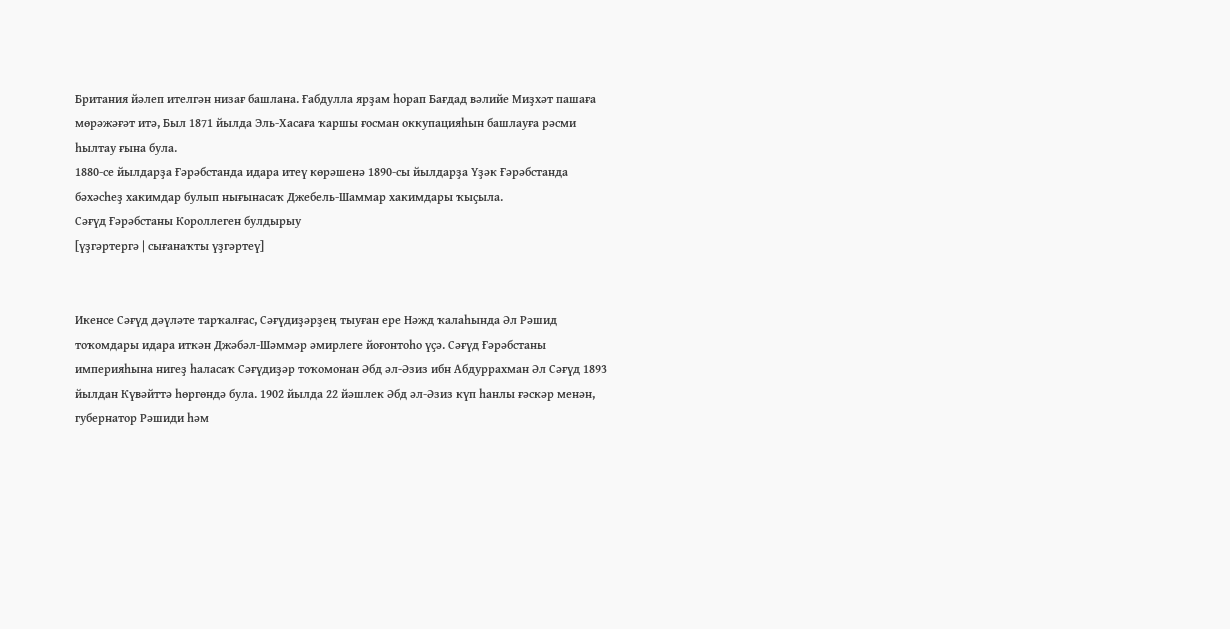Британия йәлеп ителгән низағ башлана. Ғабдулла ярҙам һорап Бағдад вәлийе Миҙхәт пашаға мөрәжәғәт итә, Был 1871 йылда Эль-Хасаға ҡаршы ғосман оккупацияһын башлауға рәсми һылтау ғына була.
1880-се йылдарҙа Ғәрәбстанда идара итеү көрәшенә 1890-сы йылдарҙа Үҙәк Ғәрәбстанда бәхәсһеҙ хакимдар булып нығынасаҡ Джебель-Шаммар хакимдары ҡыҫыла.
Сәғүд Ғәрәбстаны Короллеген булдырыу
[үҙгәртергә | сығанаҡты үҙгәртеү]


Икенсе Сәғүд дәүләте тарҡалғас, Сәғүдиҙәрҙең тыуған ере Нәжд ҡалаһында Әл Рәшид тоҡомдары идара иткән Джәбәл-Шәммәр әмирлеге йоғонтоһо үҫә. Сәғүд Ғәрәбстаны империяһына нигеҙ һаласаҡ Сәғүдиҙәр тоҡомонан Әбд әл-Әзиз ибн Абдуррахман Әл Сәғүд 1893 йылдан Күвәйттә һөргөндә була. 1902 йылда 22 йәшлек Әбд әл-Әзиз күп һанлы ғәскәр менән, губернатор Рәшиди һәм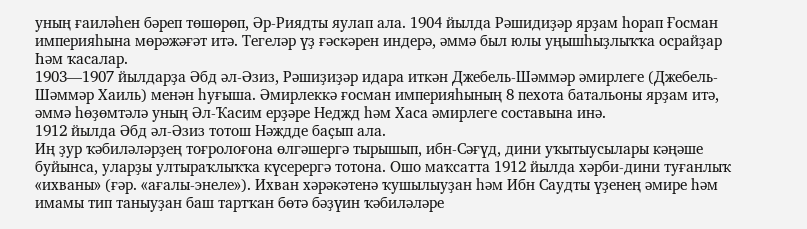уның ғаиләһен бәреп төшөрөп, Әр-Риядты яулап ала. 1904 йылда Рәшидиҙәр ярҙам һорап Ғосман империяһына мөрәжәғәт итә. Тегеләр үҙ ғәскәрен индерә, әммә был юлы уңышһыҙлыҡҡа осрайҙар Һәм ҡасалар.
1903—1907 йылдарҙа Әбд әл-Әзиз, Рәшиҙиҙәр идара иткән Джебель-Шәммәр әмирлеге (Джебель-Шәммәр Хаиль) менән һуғыша. Әмирлеккә ғосман империяһының 8 пехота батальоны ярҙам итә, әммә һөҙөмтәлә уның Әл-Ҡасим ерҙәре Неджд һәм Хаса әмирлеге составына инә.
1912 йылда Әбд әл-Әзиз тотош Нәждде баҫып ала.
Иң ҙур ҡәбиләләрҙең тоғролоғона өлгәшергә тырышып, ибн-Сәғүд, дини уҡытыусылары кәңәше буйынса, уларҙы ултыраҡлыҡҡа күсерергә тотона. Ошо маҡсатта 1912 йылда хәрби-дини туғанлыҡ «ихваны» (ғәр. «ағалы-энеле»). Ихван хәрәкәтенә ҡушылыуҙан һәм Ибн Саудты үҙенең әмире һәм имамы тип таныуҙан баш тартҡан бөтә бәҙүин ҡәбиләләре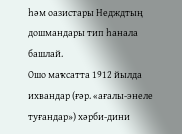һәм оазистары Недждтың дошмандары тип һанала башлай.
Ошо маҡсатта 1912 йылда ихвандар (ғәр. «ағалы-энеле туғандар») хәрби-дини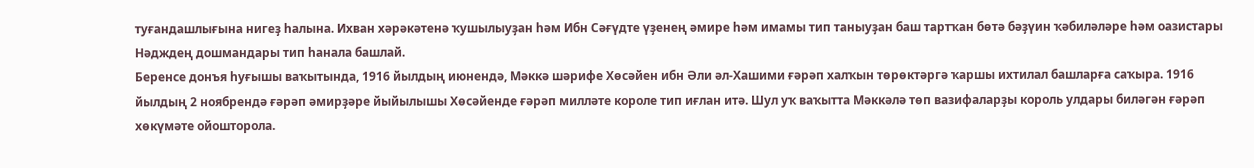туғандашлығына нигеҙ һалына. Ихван хәрәкәтенә ҡушылыуҙан һәм Ибн Сәғүдте үҙенең әмире һәм имамы тип таныуҙан баш тартҡан бөтә бәҙүин ҡәбиләләре һәм оазистары Нәдждең дошмандары тип һанала башлай.
Беренсе донъя һуғышы ваҡытында, 1916 йылдың июнендә, Мәккә шәрифе Хөсәйен ибн Әли әл-Хашими ғәрәп халҡын төрөктәргә ҡаршы ихтилал башларға саҡыра. 1916 йылдың 2 ноябрендә ғәрәп әмирҙәре йыйылышы Хөсәйенде ғәрәп милләте короле тип иғлан итә. Шул уҡ ваҡытта Мәккәлә төп вазифаларҙы король улдары биләгән ғәрәп хөкүмәте ойошторола.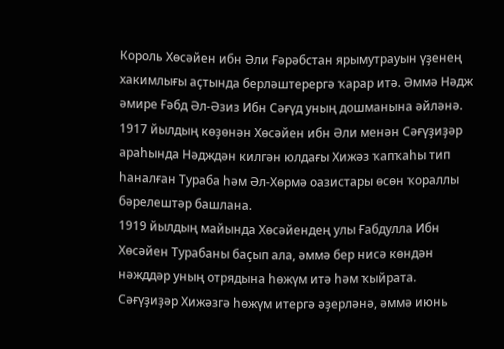Король Хөсәйен ибн Әли Ғәрәбстан ярымутрауын үҙенең хакимлығы аҫтында берләштерергә ҡарар итә. Әммә Нәдж әмире Ғәбд Әл-Әзиз Ибн Сәғүд уның дошманына әйләнә. 1917 йылдың көҙөнән Хөсәйен ибн Әли менән Сәғүҙиҙәр араһында Нәдждән килгән юлдағы Хижәз ҡапҡаһы тип һаналған Тураба һәм Әл-Хөрмә оазистары өсөн ҡораллы бәрелештәр башлана.
1919 йылдың майында Хөсәйендең улы Ғабдулла Ибн Хөсәйен Турабаны баҫып ала, әммә бер нисә көндән нәжддәр уның отрядына һөжүм итә һәм ҡыйрата. Сәғүҙиҙәр Хижәзгә һөжүм итергә әҙерләнә, әммә июнь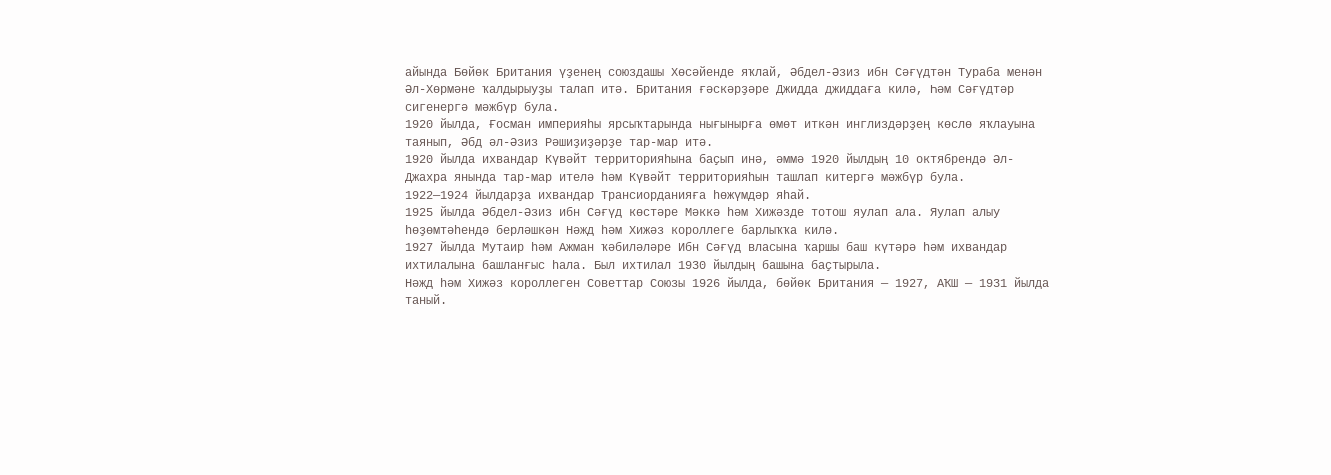айында Бөйөк Британия үҙенең союздашы Хөсәйенде яҡлай, Әбдел-Әзиз ибн Сәғүдтән Тураба менән Әл-Хөрмәне ҡалдырыуҙы талап итә. Британия ғәскәрҙәре Джидда джиддаға килә, Һәм Сәғүдтәр сигенергә мәжбүр була.
1920 йылда, Ғосман империяһы ярсыҡтарында нығынырға өмөт иткән инглиздәрҙең көслө яҡлауына таянып, Әбд әл-Әзиз Рәшиҙиҙәрҙе тар-мар итә.
1920 йылда ихвандар Күвәйт территорияһына баҫып инә, әммә 1920 йылдың 10 октябрендә Әл-Джахра янында тар-мар ителә һәм Күвәйт территорияһын ташлап китергә мәжбүр була.
1922—1924 йылдарҙа ихвандар Трансиорданияға һөжүмдәр яһай.
1925 йылда Әбдел-Әзиз ибн Сәғүд көстәре Мәккә һәм Хижәзде тотош яулап ала. Яулап алыу һөҙөмтәһендә берләшкән Нәжд һәм Хижәз короллеге барлыҡҡа килә.
1927 йылда Мутаир һәм Ажман ҡәбиләләре Ибн Сәғүд власына ҡаршы баш күтәрә һәм ихвандар ихтилалына башланғыс һала. Был ихтилал 1930 йылдың башына баҫтырыла.
Нәжд һәм Хижәз короллеген Советтар Союзы 1926 йылда, бөйөк Британия — 1927, АҠШ — 1931 йылда таный.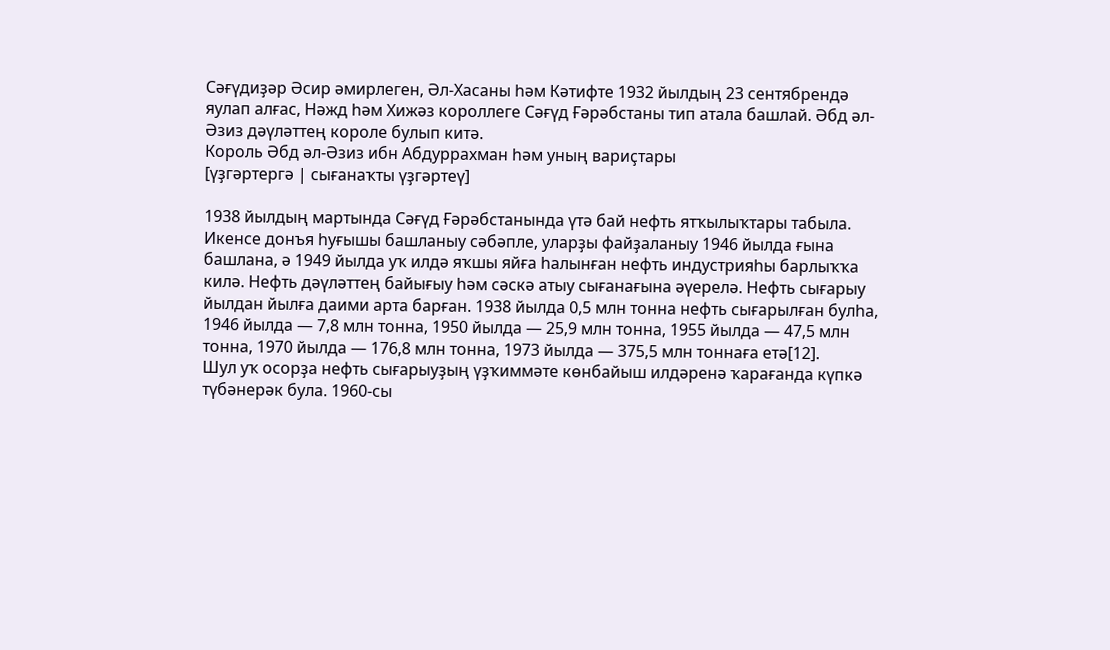Сәғүдиҙәр Әсир әмирлеген, Әл-Хасаны һәм Кәтифте 1932 йылдың 23 сентябрендә яулап алғас, Нәжд һәм Хижәз короллеге Сәғүд Ғәрәбстаны тип атала башлай. Әбд әл-Әзиз дәүләттең короле булып китә.
Король Әбд әл-Әзиз ибн Абдуррахман һәм уның вариҫтары
[үҙгәртергә | сығанаҡты үҙгәртеү]

1938 йылдың мартында Сәғүд Ғәрәбстанында үтә бай нефть ятҡылыҡтары табыла. Икенсе донъя һуғышы башланыу сәбәпле, уларҙы файҙаланыу 1946 йылда ғына башлана, ә 1949 йылда уҡ илдә яҡшы яйға һалынған нефть индустрияһы барлыҡҡа килә. Нефть дәүләттең байығыу һәм сәскә атыу сығанағына әүерелә. Нефть сығарыу йылдан йылға даими арта барған. 1938 йылда 0,5 млн тонна нефть сығарылған булһа, 1946 йылда — 7,8 млн тонна, 1950 йылда — 25,9 млн тонна, 1955 йылда — 47,5 млн тонна, 1970 йылда — 176,8 млн тонна, 1973 йылда — 375,5 млн тоннаға етә[12].
Шул уҡ осорҙа нефть сығарыуҙың үҙҡиммәте көнбайыш илдәренә ҡарағанда күпкә түбәнерәк була. 1960-сы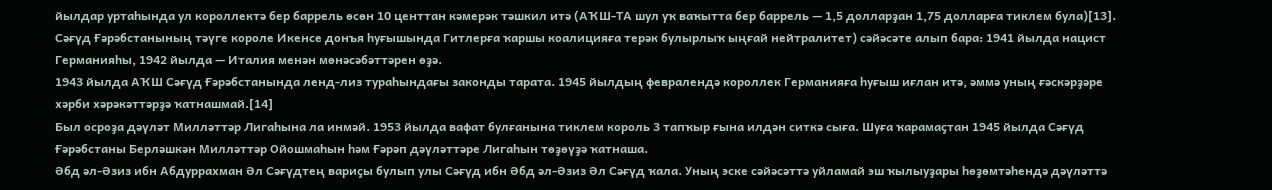йылдар уртаһында ул короллектә бер баррель өсөн 10 центтан кәмерәк тәшкил итә (АҠШ-ТА шул уҡ ваҡытта бер баррель — 1,5 долларҙан 1,75 долларға тиклем була)[13].
Сәғүд Ғәрәбстанының тәүге короле Икенсе донъя һуғышында Гитлерға ҡаршы коалицияға терәк булырлыҡ ыңғай нейтралитет) сәйәсәте алып бара: 1941 йылда нацист Германияһы, 1942 йылда — Италия менән мөнәсәбәттәрен өҙә.
1943 йылда АҠШ Сәғүд Ғәрәбстанында ленд-лиз тураһындағы законды тарата. 1945 йылдың февралендә короллек Германияға һуғыш иғлан итә, әммә уның ғәскәрҙәре хәрби хәрәкәттәрҙә ҡатнашмай.[14]
Был осроҙа дәүләт Милләттәр Лигаһына ла инмәй. 1953 йылда вафат булғанына тиклем король 3 тапҡыр ғына илдән ситкә сыға. Шуға ҡарамаҫтан 1945 йылда Сәғүд Ғәрәбстаны Берләшкән Милләттәр Ойошмаһын һәм Ғәрәп дәүләттәре Лигаһын төҙөүҙә ҡатнаша.
Әбд әл-Әзиз ибн Абдуррахман Әл Сәғүдтең вариҫы булып улы Сәғүд ибн Әбд әл-Әзиз Әл Сәғүд ҡала. Уның эске сәйәсәттә уйламай эш ҡылыуҙары һөҙөмтәһендә дәүләттә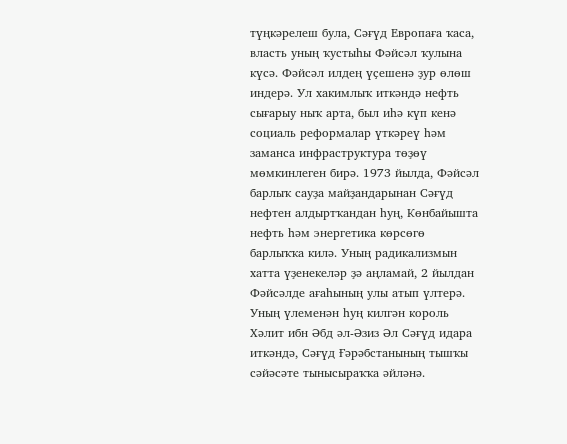түңкәрелеш була, Сәғүд Европаға ҡаса, власть уның ҡустыһы Фәйсәл ҡулына күсә. Фәйсәл илдең үҫешенә ҙур өлөш индерә. Ул хакимлыҡ иткәндә нефть сығарыу ныҡ арта, был иһә күп кенә социаль реформалар үткәреү һәм заманса инфраструктура төҙөү мөмкинлеген бирә. 1973 йылда, Фәйсәл барлыҡ сауҙа майҙандарынан Сәғүд нефтен алдыртҡандан һуң, Көнбайышта нефть һәм энергетика көрсөгө барлыҡҡа килә. Уның радикализмын хатта үҙенекеләр ҙә аңламай, 2 йылдан Фәйсәлде ағаһының улы атып үлтерә. Уның үлеменән һуң килгән король Хәлит ибн Әбд әл-Әзиз Әл Сәғүд идара иткәндә, Сәғүд Ғәрәбстанының тышҡы сәйәсәте тынысыраҡҡа әйләнә.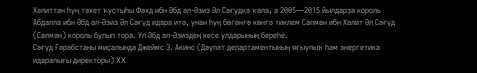Хәлиттән һуң тәхет ҡустыһы Фәхд ибн Әбд әл-Әзиз Әл Сәғүдкә ҡала, ә 2005—2015 йылдарҙа король Абдалла ибн Әбд әл-Әзиз Әл Сәғүд идара итә, унан һуң бөгөнгө көнгә тиклем Сәлмән ибн Хәлит Әл Сәғүд (Сәлмән) король булып тора. Ул Әбд әл-Әзиздең кесе улдарының береһе.
Сәғүд Ғәрәбстаны миҫалында Джеймс Э. Акинс (Дәүләт департаментының яғыулыҡ һәм энергетика идаралығы директоры) XX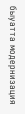быуатта модернизация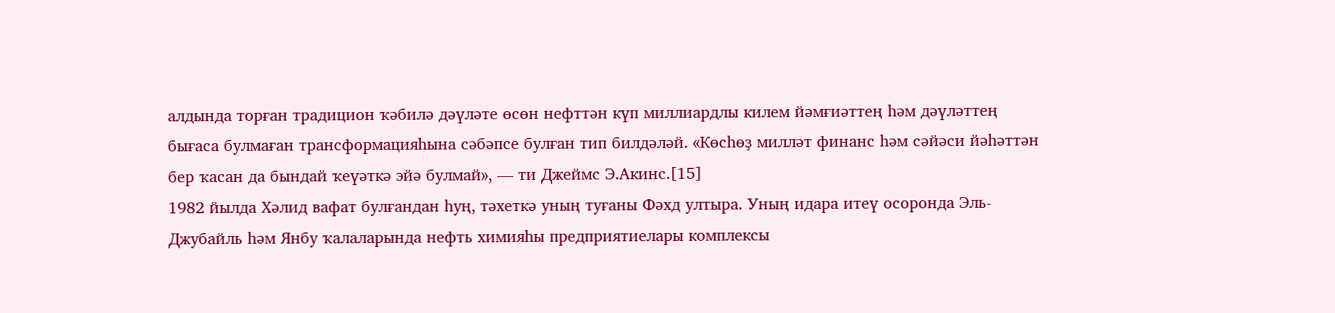алдында торған традицион ҡәбилә дәүләте өсөн нефттән күп миллиардлы килем йәмғиәттең һәм дәүләттең бығаса булмаған трансформацияһына сәбәпсе булған тип билдәләй. «Көсһөҙ милләт финанс һәм сәйәси йәһәттән бер ҡасан да бындай ҡеүәткә эйә булмай», — ти Джеймс Э.Акинс.[15]
1982 йылда Хәлид вафат булғандан һуң, тәхеткә уның туғаны Фәхд ултыра. Уның идара итеү осоронда Эль-Джубайль һәм Янбу ҡалаларында нефть химияһы предприятиелары комплексы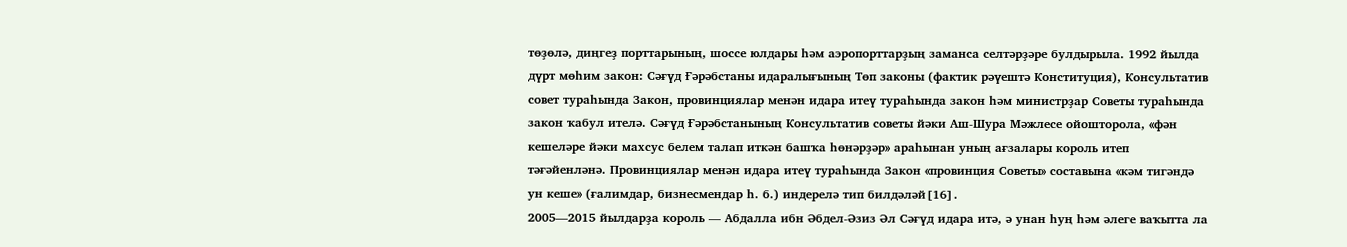төҙөлә, диңгеҙ порттарының, шоссе юлдары һәм аэропорттарҙың заманса селтәрҙәре булдырыла. 1992 йылда дүрт мөһим закон: Сәғүд Ғәрәбстаны идаралығының Төп законы (фактик рәүештә Конституция), Консультатив совет тураһында Закон, провинциялар менән идара итеү тураһында закон һәм министрҙар Советы тураһында закон ҡабул ителә. Сәғүд Ғәрәбстанының Консультатив советы йәки Аш-Шура Мәжлесе ойошторола, «фән кешеләре йәки махсус белем талап иткән башҡа һөнәрҙәр» араһынан уның ағзалары король итеп тәғәйенләнә. Провинциялар менән идара итеү тураһында Закон «провинция Советы» составына «кәм тигәндә ун кеше» (ғалимдар, бизнесмендар һ. б.) индерелә тип билдәләй[16].
2005—2015 йылдарҙа король — Абдалла ибн Әбдел-Әзиз Әл Сәғүд идара итә, ә унан һуң һәм әлеге ваҡытта ла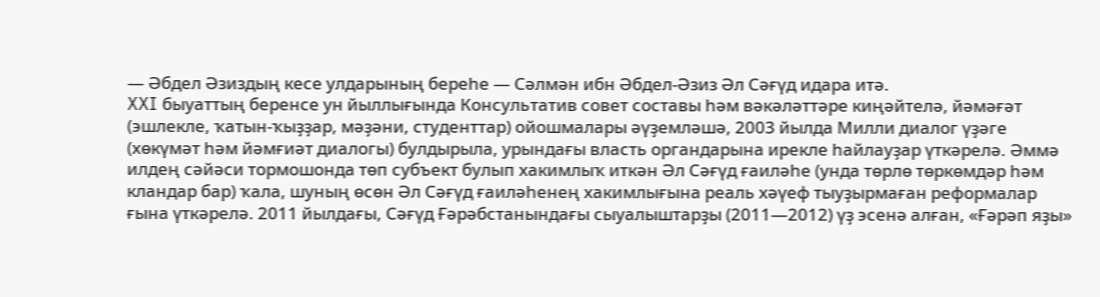— Әбдел Әзиздың кесе улдарының береһе — Сәлмән ибн Әбдел-Әзиз Әл Сәғүд идара итә.
XXI быуаттың беренсе ун йыллығында Консультатив совет составы һәм вәкәләттәре киңәйтелә, йәмәғәт (эшлекле, ҡатын-ҡыҙҙар, мәҙәни, студенттар) ойошмалары әүҙемләшә, 2003 йылда Милли диалог үҙәге (хөкүмәт һәм йәмғиәт диалогы) булдырыла, урындағы власть органдарына ирекле һайлауҙар үткәрелә. Әммә илдең сәйәси тормошонда төп субъект булып хакимлыҡ иткән Әл Сәғүд ғаиләһе (унда төрлө төркөмдәр һәм кландар бар) ҡала, шуның өсөн Әл Сәғүд ғаиләһенең хакимлығына реаль хәүеф тыуҙырмаған реформалар ғына үткәрелә. 2011 йылдағы, Сәғүд Ғәрәбстанындағы сыуалыштарҙы (2011—2012) үҙ эсенә алған, «Ғәрәп яҙы»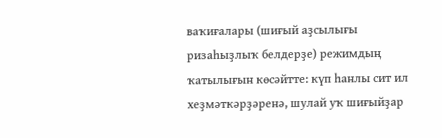ваҡиғалары (шиғый аҙсылығы ризаһыҙлыҡ белдерҙе) режимдың ҡатылығын көсәйтте: күп һанлы сит ил хеҙмәткәрҙәренә, шулай уҡ шиғыйҙар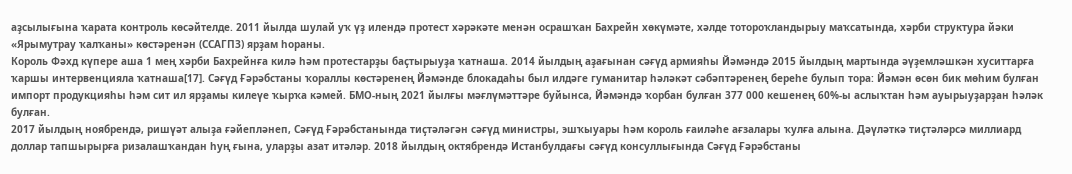аҙсылығына ҡарата контроль көсәйтелде. 2011 йылда шулай уҡ үҙ илендә протест хәрәкәте менән осрашҡан Бахрейн хөкүмәте, хәлде тотороҡландырыу маҡсатында, хәрби структура йәки «Ярымутрау ҡалҡаны» көстәренән (ССАГПЗ) ярҙам һораны.
Король Фәхд күпере аша 1 мең хәрби Бахрейнға килә һәм протестарҙы баҫтырыуҙа ҡатнаша. 2014 йылдың аҙағынан сәғүд армияһы Йәмәндә 2015 йылдың мартында әүҙемләшкән хуситтарға ҡаршы интервенцияла ҡатнаша[17]. Сәғүд Ғәрәбстаны ҡораллы көстәренең Йәмәнде блокадаһы был илдәге гуманитар һәләкәт сәбәптәренең береһе булып тора: Йәмән өсөн бик мөһим булған импорт продукцияһы һәм сит ил ярҙамы килеүе ҡырҡа кәмей. БМО-ның 2021 йылғы мәғлүмәттәре буйынса, Йәмәндә ҡорбан булған 377 000 кешенең 60%-ы аслыҡтан һәм ауырыуҙарҙан һәләк булған.
2017 йылдың ноябрендә, ришүәт алыҙа ғәйепләнеп, Сәғүд Ғәрәбстанында тиҫтәләгән сәғүд министры, эшҡыуары һәм король ғаиләһе ағзалары ҡулға алына. Дәүләткә тиҫтәләрсә миллиард доллар тапшырырға ризалашҡандан һуң ғына, уларҙы азат итәләр. 2018 йылдың октябрендә Истанбулдағы сәғүд консуллығында Сәғүд Ғәрәбстаны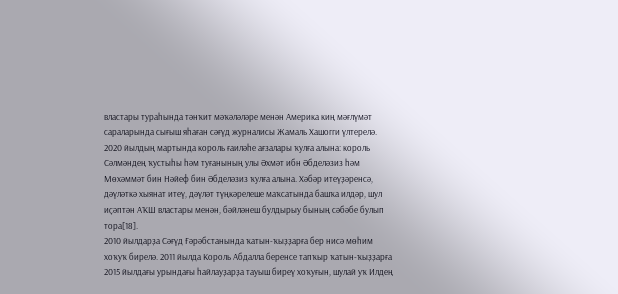властары тураһында тәнҡит мәҡәләләре менән Америка киң мәғлүмәт сараларында сығыш яһаған сәғүд журналисы Жамаль Хашогги үлтерелә. 2020 йылдың мартында король ғаиләһе ағзалары ҡулға алына: король Сәлмәндең ҡустыһы һәм туғанының улы Әхмәт ибн Әбделәзиз һәм Мөхәммәт бин Нәйеф бин Әбделәзиз ҡулға алына. Хәбәр итеүҙәренсә, дәүләткә хыянат итеү, дәүләт түңкәрелеше маҡсатында башҡа илдәр, шул иҫәптән АҠШ властары менән, бәйләнеш булдырыу бының сәбәбе булып тора[18].
2010 йылдарҙа Сәғүд Ғәрәбстанында ҡатын-ҡыҙҙарға бер нисә мөһим хоҡуҡ бирелә. 2011 йылда Король Абдалла беренсе тапҡыр ҡатын-ҡыҙҙарға 2015 йылдағы урындағы һайлауҙарҙа тауыш биреү хоҡуғын, шулай уҡ Илдең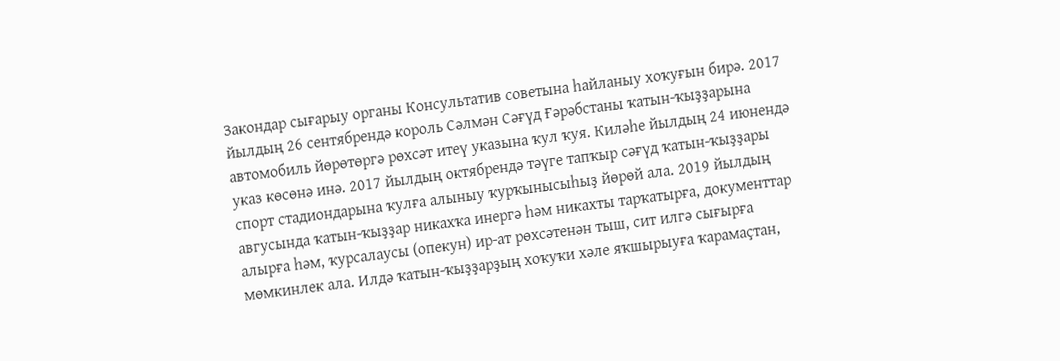Закондар сығарыу органы Консультатив советына һайланыу хоҡуғын бирә. 2017 йылдың 26 сентябрендә король Сәлмән Сәғүд Ғәрәбстаны ҡатын-ҡыҙҙарына автомобиль йөрөтөргә рөхсәт итеү указына ҡул ҡуя. Киләһе йылдың 24 июнендә указ көсөнә инә. 2017 йылдың октябрендә тәүге тапҡыр сәғүд ҡатын-ҡыҙҙары спорт стадиондарына ҡулға алыныу ҡурҡынысыһыҙ йөрөй ала. 2019 йылдың авгусында ҡатын-ҡыҙҙар никахҡа инергә һәм никахты тарҡатырға, документтар алырға һәм, ҡурсалаусы (опекун) ир-ат рөхсәтенән тыш, сит илгә сығырға мөмкинлек ала. Илдә ҡатын-ҡыҙҙарҙың хоҡуҡи хәле яҡшырыуға ҡарамаҫтан,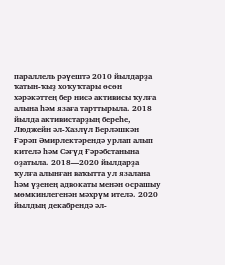параллель рәүештә 2010 йылдарҙа ҡатын-ҡыҙ хоҡуҡтары өсөн хәрәкәттең бер нисә активисы ҡулға алына һәм язаға тарттырыла. 2018 йылда активистарҙың береһе, Люджейн әл-Хазлүл Берләшкән Ғәрәп Әмирлектәрендә урлап алып кителә һәм Сәғүд Ғәрәбстанына оҙатыла. 2018—2020 йылдарҙа ҡулға алынған ваҡытта ул язалана һәм үҙенең адвокаты менән осрашыу мөмкинлегенән мәхрүм ителә. 2020 йылдың декабрендә әл-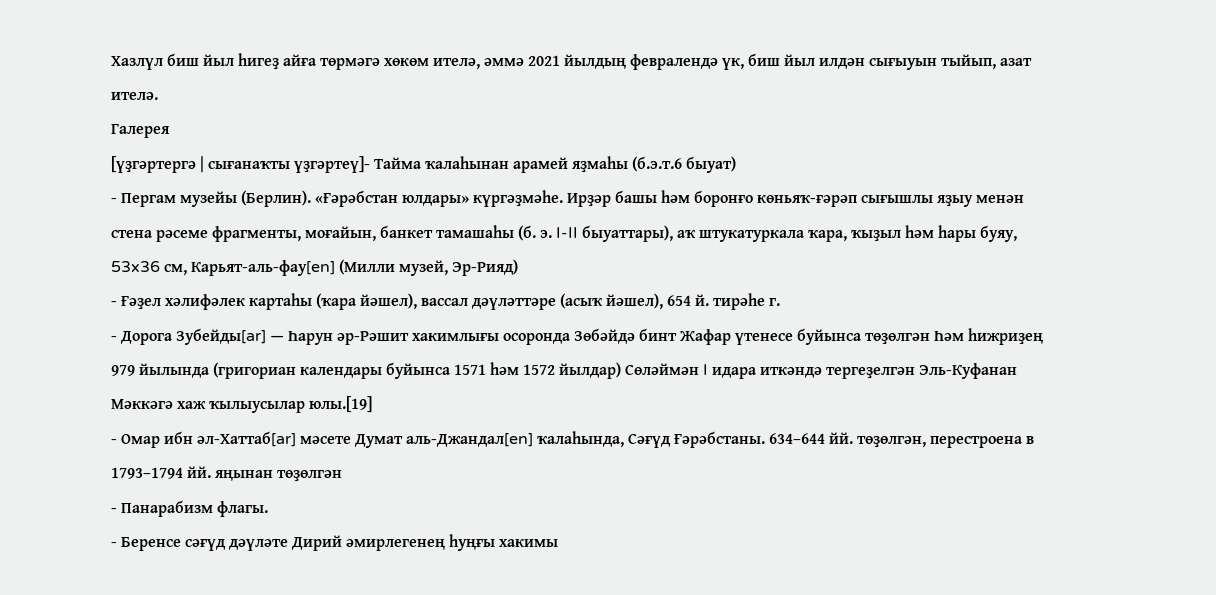Хазлүл биш йыл һигеҙ айға төрмәгә хөкөм ителә, әммә 2021 йылдың февралендә үк, биш йыл илдән сығыуын тыйып, азат ителә.
Галерея
[үҙгәртергә | сығанаҡты үҙгәртеү]- Тайма ҡалаһынан арамей яҙмаһы (б.э.т.6 быуат)
- Пергам музейы (Берлин). «Ғәрәбстан юлдары» күргәҙмәһе. Ирҙәр башы һәм боронғо көньяҡ-ғәрәп сығышлы яҙыу менән стена рәсеме фрагменты, моғайын, банкет тамашаһы (б. э. I-II быуаттары), аҡ штукатуркала ҡара, ҡыҙыл һәм һары буяу, 53x36 см, Карьят-аль-фау[en] (Милли музей, Эр-Рияд)
- Ғәҙел хәлифәлек картаһы (ҡара йәшел), вассал дәүләттәре (асыҡ йәшел), 654 й. тирәһе г.
- Дорога Зубейды[ar] — Һарун әр-Рәшит хакимлығы осоронда Зөбәйдә бинт Жафар үтенесе буйынса төҙөлгән Һәм һижриҙең 979 йылында (григориан календары буйынса 1571 һәм 1572 йылдар) Сөләймән I идара иткәндә тергеҙелгән Эль-Куфанан Мәккәгә хаж ҡылыусылар юлы.[19]
- Омар ибн әл-Хаттаб[ar] мәсете Думат аль-Джандал[en] ҡалаһында, Сәғүд Ғәрәбстаны. 634–644 йй. төҙөлгән, перестроена в 1793–1794 йй. яңынан төҙөлгән
- Панарабизм флагы.
- Беренсе сәғүд дәүләте Дирий әмирлегенең һуңғы хакимы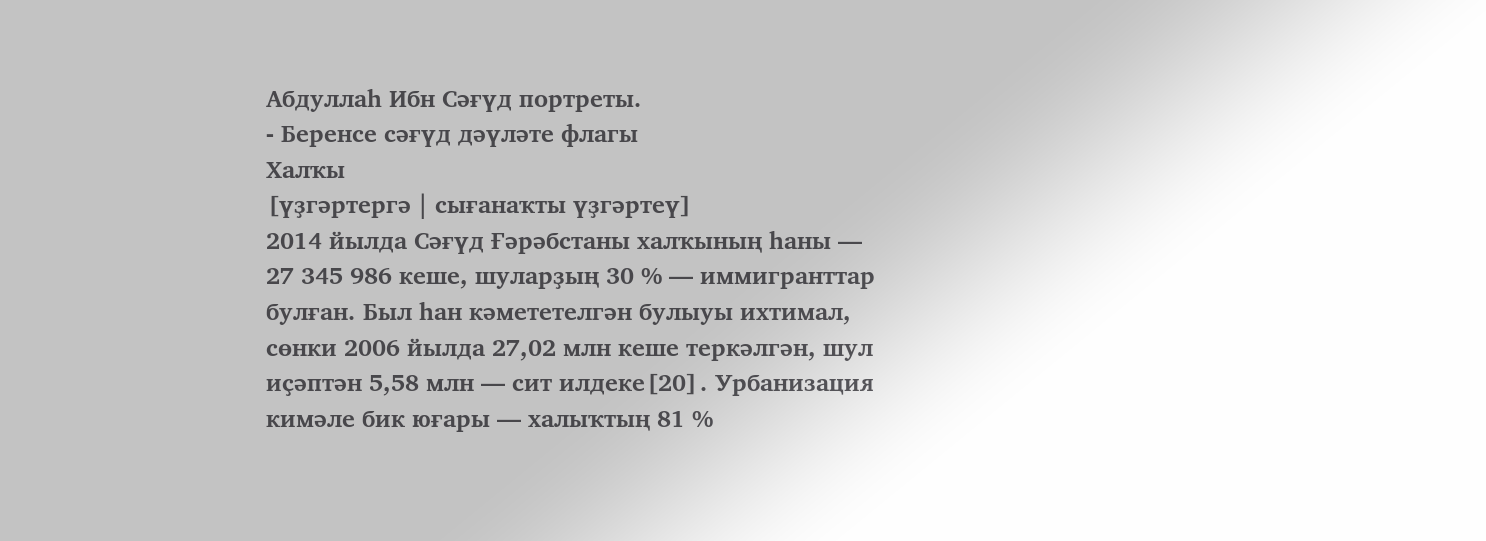Абдуллаһ Ибн Сәғүд портреты.
- Беренсе сәғүд дәүләте флагы
Халҡы
[үҙгәртергә | сығанаҡты үҙгәртеү]
2014 йылда Сәғүд Ғәрәбстаны халҡының һаны — 27 345 986 кеше, шуларҙың 30 % — иммигранттар булған. Был һан кәмететелгән булыуы ихтимал, сөнки 2006 йылда 27,02 млн кеше теркәлгән, шул иҫәптән 5,58 млн — сит илдеке[20]. Урбанизация кимәле бик юғары — халыҡтың 81 %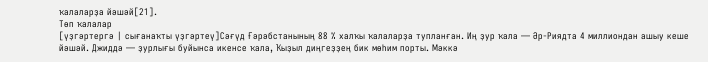ҡалаларҙа йәшәй[21].
Төп ҡалалар
[үҙгәртергә | сығанаҡты үҙгәртеү]Сәғүд Ғәрәбстанының 88 % халҡы ҡалаларҙа тупланған. Иң ҙур ҡала — Әр-Риядта 4 миллиондан ашыу кеше йәшәй. Джиддә — ҙурлығы буйынса икенсе ҡала, Ҡыҙыл диңгеҙҙең бик мөһим порты. Мәккә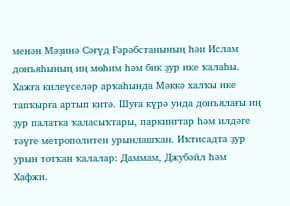менән Мәҙинә Сәғүд Ғәрәбстанының һәи Ислам донъяһының иң мөһим һәм бик ҙур ике ҡалаһы. Хажға килеүселәр арҡаһында Мәккә халҡы ике тапҡырға артып китә. Шуға күрә унда донъялағы иң ҙур палатка ҡаласыҡтары, паркингтар һәм илдәге тәүге метрополитен урынлашҡан. Иҡтисадта ҙур урын тотҡан ҡалалар: Даммам, Джубәйл һәм Хафжи.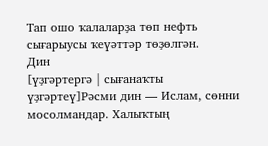Тап ошо ҡалаларҙа төп нефть сығарыусы ҡеүәттәр төҙөлгән.
Дин
[үҙгәртергә | сығанаҡты үҙгәртеү]Рәсми дин — Ислам, сөнни мосолмандар. Халыҡтың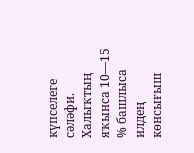күпселеге сәләфи. Халыҡтың яҡынса 10—15 % башлыса илдең көнсығыш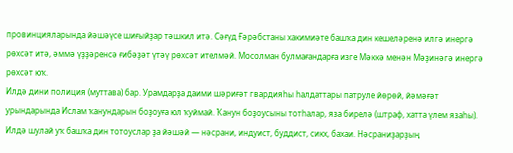провинцияларында йәшәүсе шиғыйҙар тәшкил итә. Сәғүд Ғәрәбстаны хакимиәте башҡа дин кешеләренә илгә инергә рөхсәт итә, әммә үҙҙәренсә ғибәҙәт үтәү рөхсәт ителмәй. Мосолман булмағандарға изге Мәккә менән Мәҙинәгә инергә рөхсәт юҡ.
Илдә дини полиция (муттава) бар. Урамдарҙа даими шәриғәт гвардияһы һалдаттары патруле йөрөй, йәмәғәт урындарында Ислам ҡанундарын боҙоуға юл ҡуймай. Ҡанун боҙоусыны тотһалар, яза бирелә (штраф, хатта үлем язаһы).
Илдә шулай уҡ башҡа дин тотоуслар ҙа йәшәй — нәсрани, индуист, буддист, сикх, бахаи. Нәсраниҙарҙың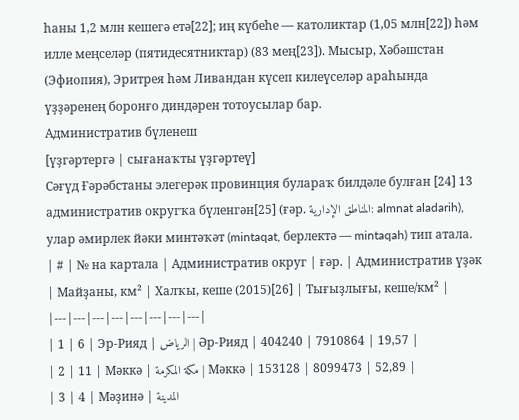һаны 1,2 млн кешегә етә[22]; иң күбеһе — католиктар (1,05 млн[22]) һәм илле меңселәр (пятидесятниктар) (83 мең[23]). Мысыр, Хәбәшстан (Эфиопия), Эритрея һәм Ливандан күсеп килеүселәр араһында үҙҙәренең боронғо диндәрен тотоусылар бар.
Административ бүленеш
[үҙгәртергә | сығанаҡты үҙгәртеү]
Сәғүд Ғәрәбстаны элегерәк провинция булараҡ билдәле булған [24] 13 административ округҡа бүленгән[25] (ғәр. المناطق الإدارية: almnat aladarih), улар әмирлек йәки минтәҡәт (mintaqat, берлектә — mintaqah) тип атала.
| # | № на картала | Административ округ | ғәр. | Административ үҙәк | Майҙаны, км² | Халҡы, кеше (2015)[26] | Тығыҙлығы, кеше/км² |
|---|---|---|---|---|---|---|---|
| 1 | 6 | Эр-Рияд | الرياض | Әр-Рияд | 404240 | 7910864 | 19,57 |
| 2 | 11 | Мәккә | مكة المكرمة | Мәккә | 153128 | 8099473 | 52,89 |
| 3 | 4 | Мәҙинә | المدينة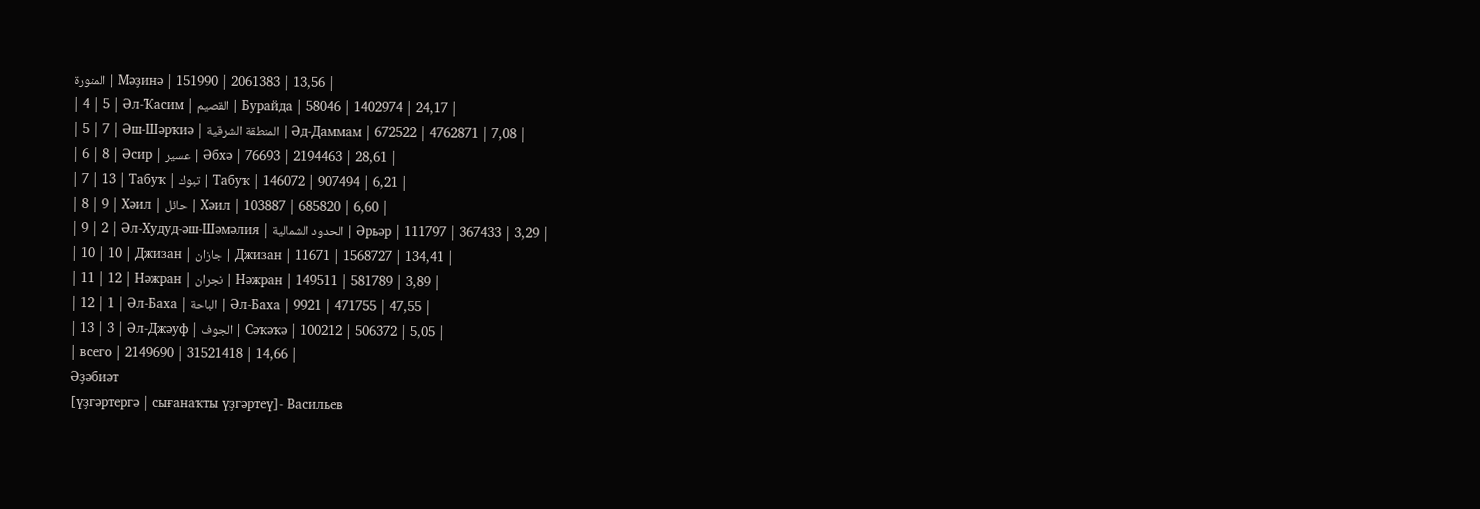المنورة | Мәҙинә | 151990 | 2061383 | 13,56 |
| 4 | 5 | Әл-Ҡасим | القصيم | Бурайда | 58046 | 1402974 | 24,17 |
| 5 | 7 | Әш-Шәрҡиә | المنطقة الشرقية | Әд-Даммам | 672522 | 4762871 | 7,08 |
| 6 | 8 | Әсир | عسير | Әбхә | 76693 | 2194463 | 28,61 |
| 7 | 13 | Табуҡ | تبوك | Табуҡ | 146072 | 907494 | 6,21 |
| 8 | 9 | Хәил | حائل | Хәил | 103887 | 685820 | 6,60 |
| 9 | 2 | Әл-Худуд-әш-Шәмәлия | الحدود الشمالية | Әрьәр | 111797 | 367433 | 3,29 |
| 10 | 10 | Джизан | جازان | Джизан | 11671 | 1568727 | 134,41 |
| 11 | 12 | Нәжран | نجران | Нәжран | 149511 | 581789 | 3,89 |
| 12 | 1 | Әл-Баха | الباحة | Әл-Баха | 9921 | 471755 | 47,55 |
| 13 | 3 | Әл-Джәуф | الجوف | Сәҡәҡә | 100212 | 506372 | 5,05 |
| всего | 2149690 | 31521418 | 14,66 |
Әҙәбиәт
[үҙгәртергә | сығанаҡты үҙгәртеү]- Васильев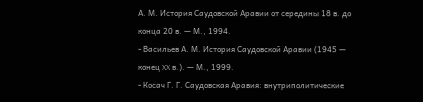А. М. История Саудовской Аравии от середины 18 в. до конца 20 в. — М., 1994.
- Васильев А. М. История Саудовской Аравии (1945 — конец XX в.). — М., 1999.
- Косач Г. Г. Саудовская Аравия: внутриполитические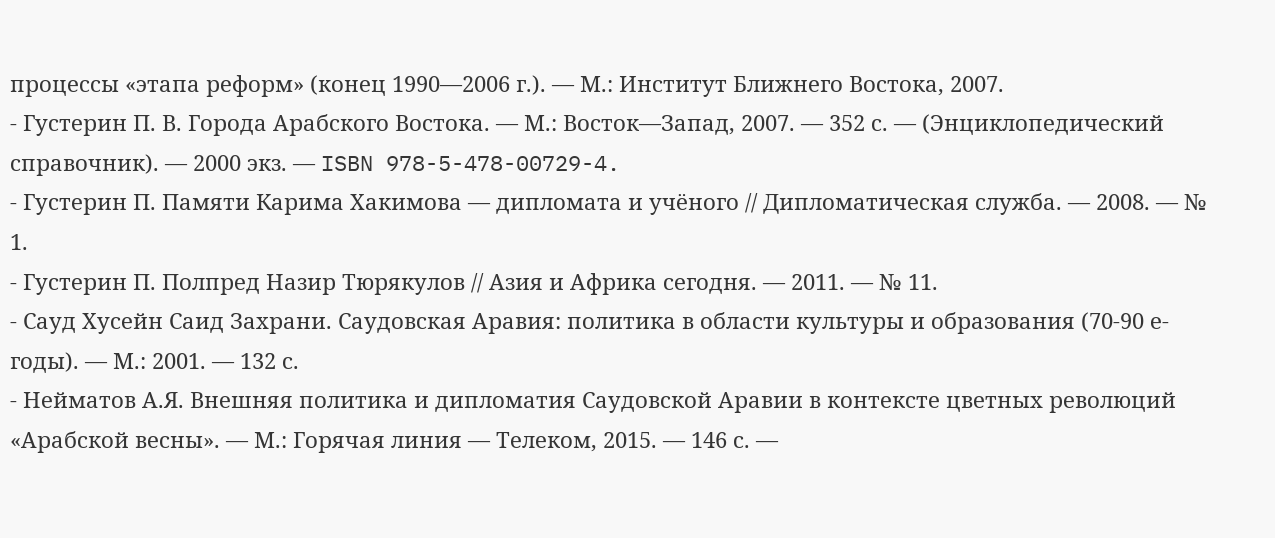процессы «этапа реформ» (конец 1990—2006 г.). — М.: Институт Ближнего Востока, 2007.
- Густерин П. В. Города Арабского Востока. — М.: Восток—Запад, 2007. — 352 с. — (Энциклопедический справочник). — 2000 экз. — ISBN 978-5-478-00729-4.
- Густерин П. Памяти Карима Хакимова — дипломата и учёного // Дипломатическая служба. — 2008. — № 1.
- Густерин П. Полпред Назир Тюрякулов // Азия и Африка сегодня. — 2011. — № 11.
- Сауд Хусейн Саид Захрани. Саудовская Аравия: политика в области культуры и образования (70-90 е-годы). — М.: 2001. — 132 с.
- Нейматов А.Я. Внешняя политика и дипломатия Саудовской Аравии в контексте цветных революций «Арабской весны». — М.: Горячая линия — Телеком, 2015. — 146 с. —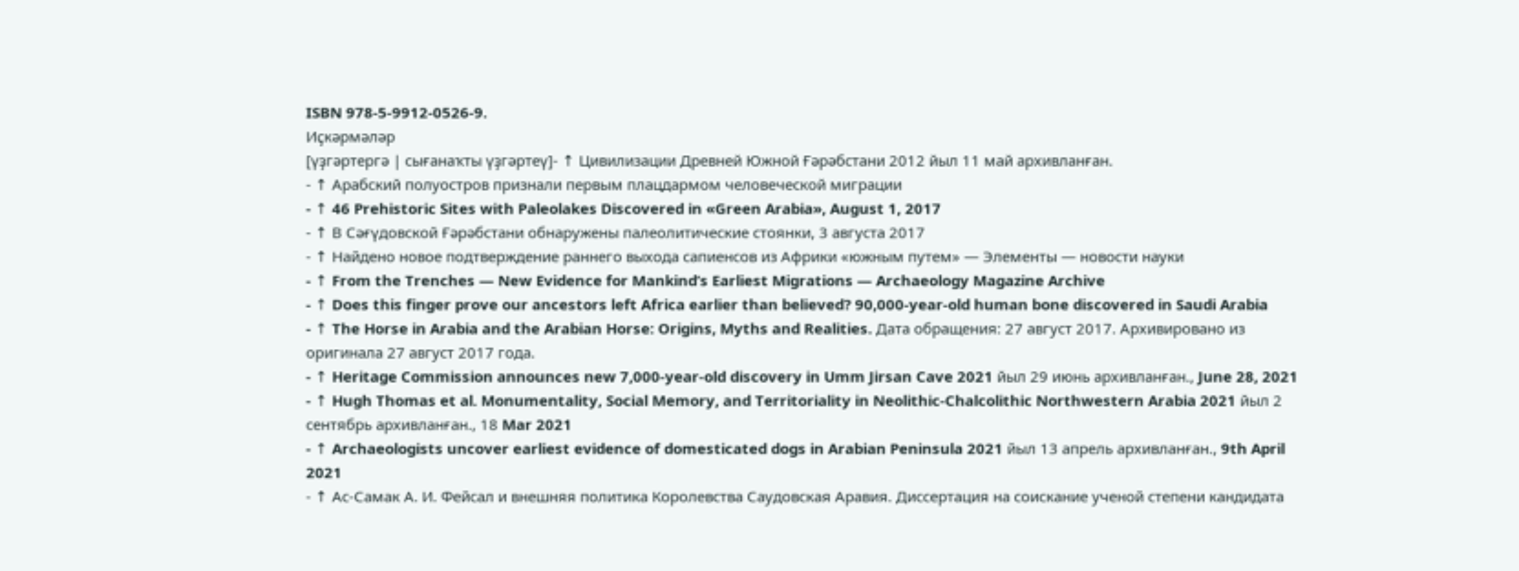ISBN 978-5-9912-0526-9.
Иҫкәрмәләр
[үҙгәртергә | сығанаҡты үҙгәртеү]- ↑ Цивилизации Древней Южной Ғәрәбстани 2012 йыл 11 май архивланған.
- ↑ Арабский полуостров признали первым плацдармом человеческой миграции
- ↑ 46 Prehistoric Sites with Paleolakes Discovered in «Green Arabia», August 1, 2017
- ↑ В Сәғүдовской Ғәрәбстани обнаружены палеолитические стоянки, 3 августа 2017
- ↑ Найдено новое подтверждение раннего выхода сапиенсов из Африки «южным путем» — Элементы — новости науки
- ↑ From the Trenches — New Evidence for Mankind’s Earliest Migrations — Archaeology Magazine Archive
- ↑ Does this finger prove our ancestors left Africa earlier than believed? 90,000-year-old human bone discovered in Saudi Arabia
- ↑ The Horse in Arabia and the Arabian Horse: Origins, Myths and Realities. Дата обращения: 27 август 2017. Архивировано из оригинала 27 август 2017 года.
- ↑ Heritage Commission announces new 7,000-year-old discovery in Umm Jirsan Cave 2021 йыл 29 июнь архивланған., June 28, 2021
- ↑ Hugh Thomas et al. Monumentality, Social Memory, and Territoriality in Neolithic-Chalcolithic Northwestern Arabia 2021 йыл 2 сентябрь архивланған., 18 Mar 2021
- ↑ Archaeologists uncover earliest evidence of domesticated dogs in Arabian Peninsula 2021 йыл 13 апрель архивланған., 9th April 2021
- ↑ Ас-Самак А. И. Фейсал и внешняя политика Королевства Саудовская Аравия. Диссертация на соискание ученой степени кандидата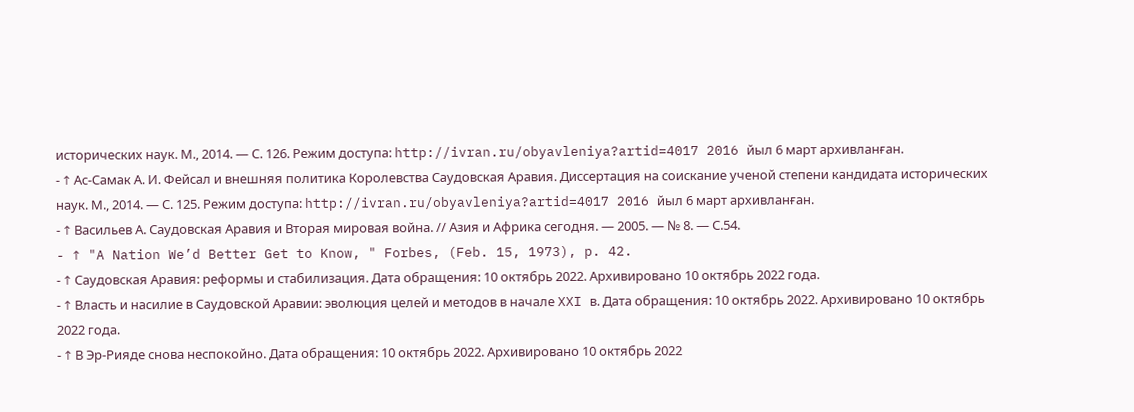исторических наук. М., 2014. — С. 126. Режим доступа: http://ivran.ru/obyavleniya?artid=4017 2016 йыл 6 март архивланған.
- ↑ Ас-Самак А. И. Фейсал и внешняя политика Королевства Саудовская Аравия. Диссертация на соискание ученой степени кандидата исторических наук. М., 2014. — С. 125. Режим доступа: http://ivran.ru/obyavleniya?artid=4017 2016 йыл 6 март архивланған.
- ↑ Васильев А. Саудовская Аравия и Вторая мировая война. // Азия и Африка сегодня. — 2005. — № 8. — С.54.
- ↑ "A Nation We’d Better Get to Know, " Forbes, (Feb. 15, 1973), p. 42.
- ↑ Саудовская Аравия: реформы и стабилизация. Дата обращения: 10 октябрь 2022. Архивировано 10 октябрь 2022 года.
- ↑ Власть и насилие в Саудовской Аравии: эволюция целей и методов в начале XXI в. Дата обращения: 10 октябрь 2022. Архивировано 10 октябрь 2022 года.
- ↑ В Эр-Рияде снова неспокойно. Дата обращения: 10 октябрь 2022. Архивировано 10 октябрь 2022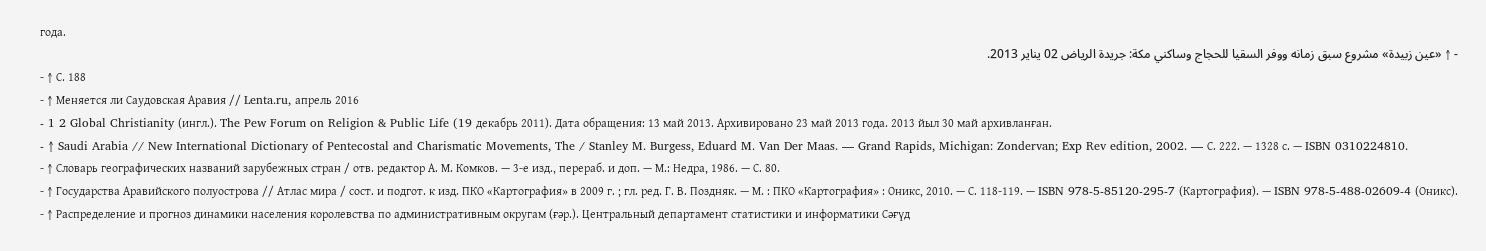года.
- ↑ «عين زبيدة» مشروع سبق زمانه ووفر السقيا للحجاج وساكني مكة: جريدة الرياض 02 يناير 2013.
- ↑ С. 188
- ↑ Меняется ли Саудовская Аравия // Lenta.ru, апрель 2016
- 1 2 Global Christianity (ингл.). The Pew Forum on Religion & Public Life (19 декабрь 2011). Дата обращения: 13 май 2013. Архивировано 23 май 2013 года. 2013 йыл 30 май архивланған.
- ↑ Saudi Arabia // New International Dictionary of Pentecostal and Charismatic Movements, The / Stanley M. Burgess, Eduard M. Van Der Maas. — Grand Rapids, Michigan: Zondervan; Exp Rev edition, 2002. — С. 222. — 1328 с. — ISBN 0310224810.
- ↑ Словарь географических названий зарубежных стран / отв. редактор А. М. Комков. — 3-е изд., перераб. и доп. — М.: Недра, 1986. — С. 80.
- ↑ Государства Аравийского полуострова // Атлас мира / сост. и подгот. к изд. ПКО «Картография» в 2009 г. ; гл. ред. Г. В. Поздняк. — М. : ПКО «Картография» : Оникс, 2010. — С. 118-119. — ISBN 978-5-85120-295-7 (Картография). — ISBN 978-5-488-02609-4 (Оникс).
- ↑ Распределение и прогноз динамики населения королевства по административным округам (ғәр.). Центральный департамент статистики и информатики Сәғүд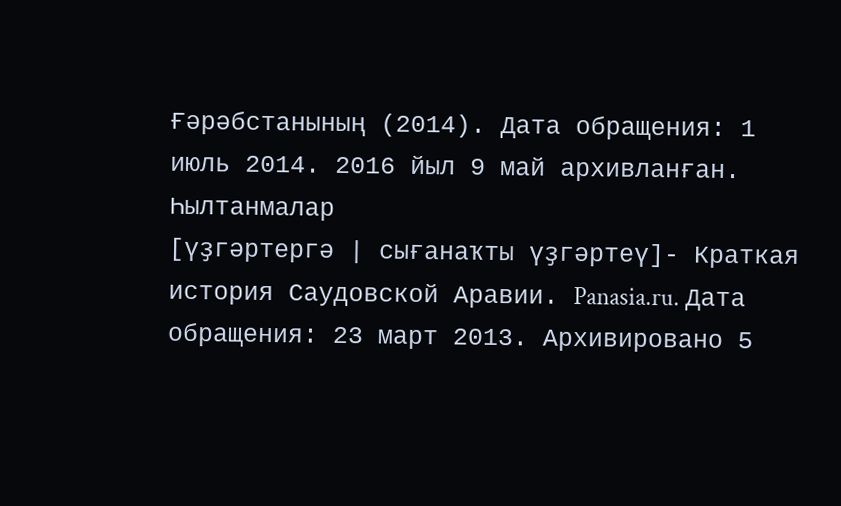Ғәрәбстанының (2014). Дата обращения: 1 июль 2014. 2016 йыл 9 май архивланған.
Һылтанмалар
[үҙгәртергә | сығанаҡты үҙгәртеү]- Краткая история Саудовской Аравии. Panasia.ru. Дата обращения: 23 март 2013. Архивировано 5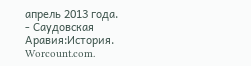апрель 2013 года.
- Саудовская Аравия:История. Worcount.com.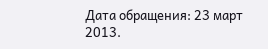Дата обращения: 23 март 2013.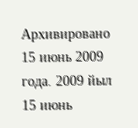Архивировано 15 июнь 2009 года. 2009 йыл 15 июнь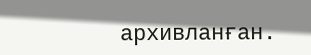архивланған.